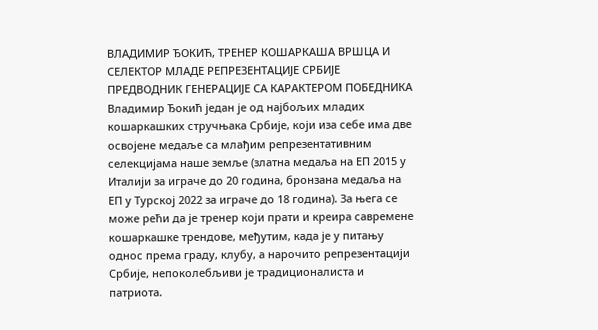ВЛАДИМИР ЂОКИЋ, ТРЕНЕР КОШАРКАША ВРШЦА И СЕЛЕКТОР МЛАДЕ РЕПРЕЗЕНТАЦИЈЕ СРБИЈЕ
ПРЕДВОДНИК ГЕНЕРАЦИЈЕ СА КАРАКТЕРОМ ПОБЕДНИКА
Владимир Ђокић један је од најбољих младих кошаркашких стручњака Србије, који иза себе има две освојене медаље са млађим репрезентативним селекцијама наше земље (златна медаља на ЕП 2015 у Италији за играче до 20 година, бронзана медаља на ЕП у Турској 2022 за играче до 18 година). За њега се може рећи да је тренер који прати и креира савремене кошаркашке трендове, међутим, када је у питању однос према граду, клубу, а нарочито репрезентацији Србије, непоколебљиви је традиционалиста и патриота.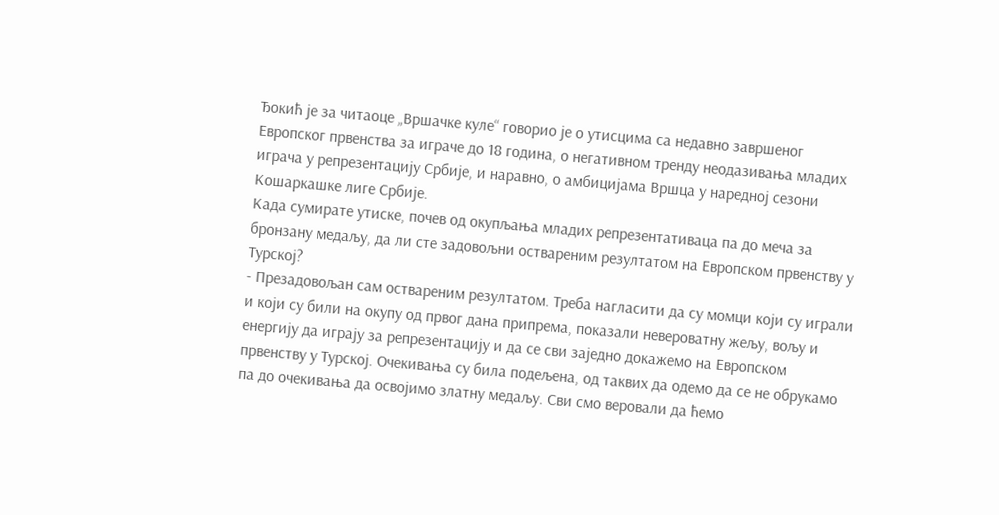Ђокић је за читаоце „Вршачке куле“ говорио је о утисцима са недавно завршеног Европског првенства за играче до 18 година, о негативном тренду неодазивања младих играча у репрезентацију Србије, и наравно, о амбицијама Вршца у наредној сезони Кошаркашке лиге Србије.
Када сумирате утиске, почев од окупљања младих репрезентативаца па до меча за бронзану медаљу, да ли сте задовољни оствареним резултатом на Европском првенству у Турској?
- Презадовољан сам оствареним резултатом. Треба нагласити да су момци који су играли и који су били на окупу од првог дана припрема, показали невероватну жељу, вољу и енергију да играју за репрезентацију и да се сви заједно докажемо на Европском првенству у Турској. Очекивања су била подељена, од таквих да одемо да се не обрукамо па до очекивања да освојимо златну медаљу. Сви смо веровали да ћемо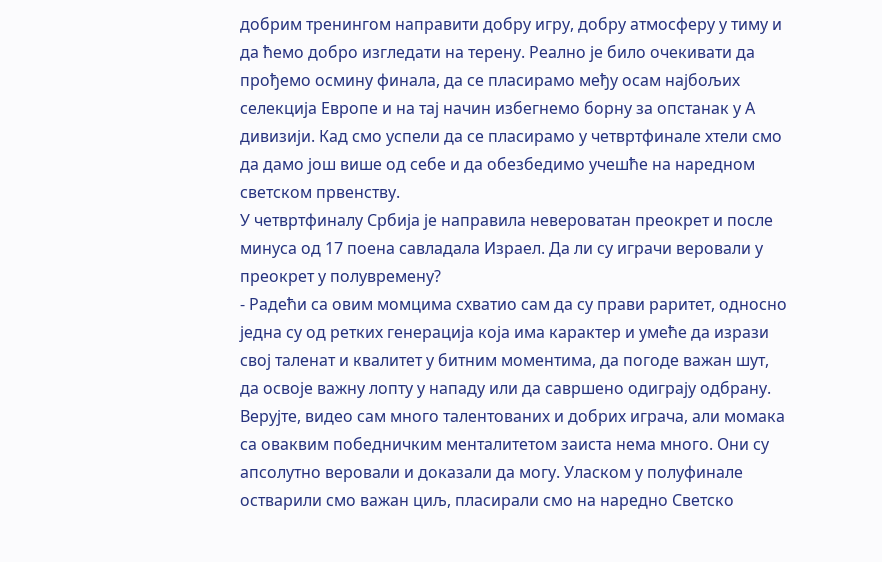добрим тренингом направити добру игру, добру атмосферу у тиму и да ћемо добро изгледати на терену. Реално је било очекивати да прођемо осмину финала, да се пласирамо међу осам најбољих селекција Европе и на тај начин избегнемо борну за опстанак у А дивизији. Кад смо успели да се пласирамо у четвртфинале хтели смо да дамо још више од себе и да обезбедимо учешће на наредном светском првенству.
У четвртфиналу Србија је направила невероватан преокрет и после минуса од 17 поена савладала Израел. Да ли су играчи веровали у преокрет у полувремену?
- Радећи са овим момцима схватио сам да су прави раритет, односно једна су од ретких генерација која има карактер и умеће да изрази свој таленат и квалитет у битним моментима, да погоде важан шут, да освоје важну лопту у нападу или да савршено одиграју одбрану. Верујте, видео сам много талентованих и добрих играча, али момака са оваквим победничким менталитетом заиста нема много. Они су апсолутно веровали и доказали да могу. Уласком у полуфинале остварили смо важан циљ, пласирали смо на наредно Светско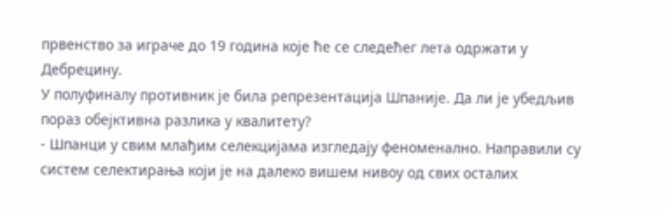првенство за играче до 19 година које ће се следећег лета одржати у Дебрецину.
У полуфиналу противник је била репрезентација Шпаније. Да ли је убедљив пораз обејктивна разлика у квалитету?
- Шпанци у свим млађим селекцијама изгледају феноменално. Направили су систем селектирања који је на далеко вишем нивоу од свих осталих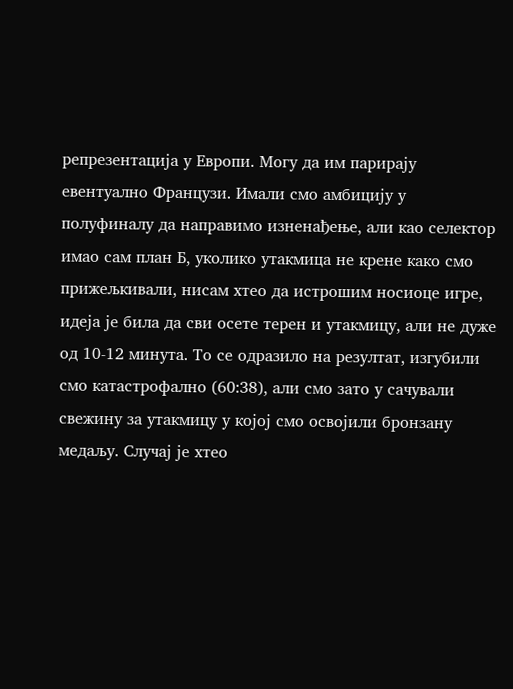репрезентација у Европи. Могу да им парирају евентуално Французи. Имали смо амбицију у полуфиналу да направимо изненађење, али као селектор имао сам план Б, уколико утакмица не крене како смо прижељкивали, нисам хтео да истрошим носиоце игре, идеја је била да сви осете терен и утакмицу, али не дуже од 10-12 минута. То се одразило на резултат, изгубили смо катастрофално (60:38), али смо зато у сачували свежину за утакмицу у којој смо освојили бронзану медаљу. Случај је хтео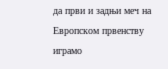да први и задњи меч на Европском првенству играмо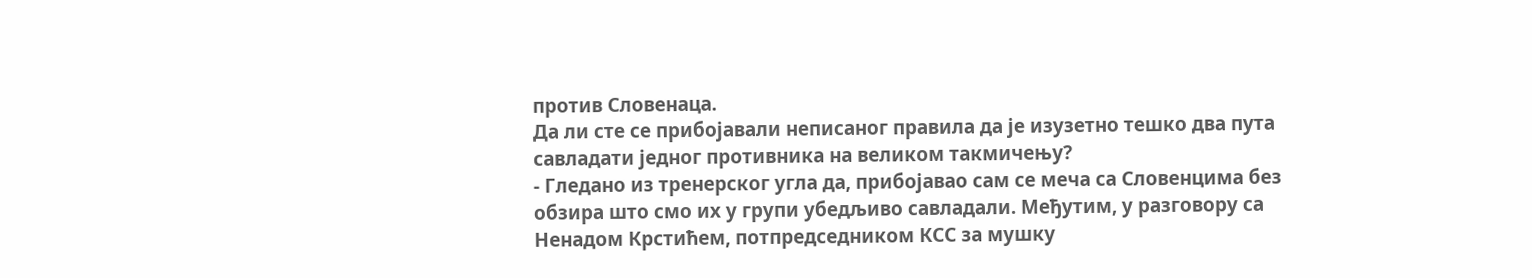против Словенаца.
Да ли сте се прибојавали неписаног правила да је изузетно тешко два пута савладати једног противника на великом такмичењу?
- Гледано из тренерског угла да, прибојавао сам се меча са Словенцима без обзира што смо их у групи убедљиво савладали. Међутим, у разговору са Ненадом Крстићем, потпредседником КСС за мушку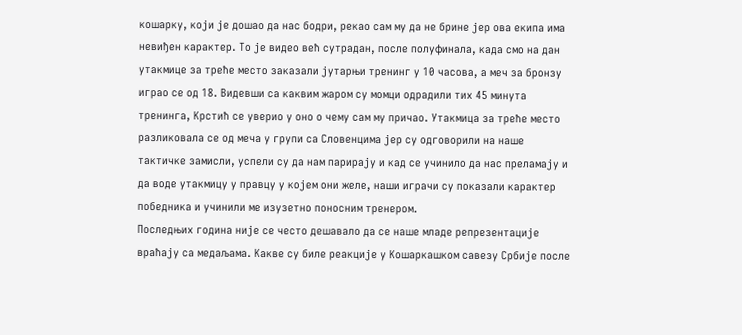кошарку, који је дошао да нас бодри, рекао сам му да не брине јер ова екипа има невиђен карактер. То је видео већ сутрадан, после полуфинала, када смо на дан утакмице за треће место заказали јутарњи тренинг у 10 часова, а меч за бронзу играо се од 18. Видевши са каквим жаром су момци одрадили тих 45 минута тренинга, Крстић се уверио у оно о чему сам му причао. Утакмица за треће место разликовала се од меча у групи са Словенцима јер су одговорили на наше тактичке замисли, успели су да нам парирају и кад се учинило да нас преламају и да воде утакмицу у правцу у којем они желе, наши играчи су показали карактер победника и учинили ме изузетно поносним тренером.
Последњих година није се често дешавало да се наше младе репрезентације враћају са медаљама. Какве су биле реакције у Кошаркашком савезу Србије после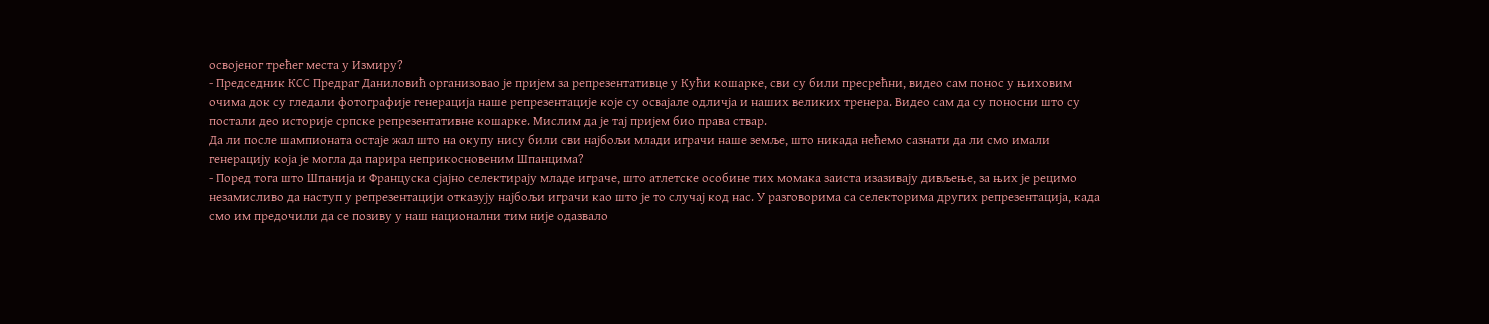освојеног трећег места у Измиру?
- Председник КСС Предраг Даниловић организовао је пријем за репрезентативце у Кући кошарке, сви су били пресрећни, видео сам понос у њиховим очима док су гледали фотографије генерација наше репрезентације које су освајале одличја и наших великих тренера. Видео сам да су поносни што су постали део историје српске репрезентативне кошарке. Мислим да је тај пријем био права ствар.
Да ли после шампионата остаје жал што на окупу нису били сви најбољи млади играчи наше земље, што никада нећемо сазнати да ли смо имали генерацију која је могла да парира неприкосновеним Шпанцима?
- Поред тога што Шпанија и Француска сјајно селектирају младе играче, што атлетске особине тих момака заиста изазивају дивљење, за њих је рецимо незамисливо да наступ у репрезентацији отказују најбољи играчи као што је то случај код нас. У разговорима са селекторима других репрезентација, када смо им предочили да се позиву у наш национални тим није одазвало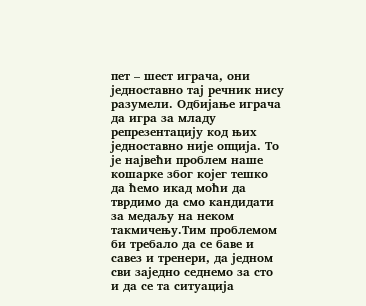пет – шест играча, они једноставно тај речник нису разумели. Одбијање играча да игра за младу репрезентацију код њих једноставно није опција. То је највећи проблем наше кошарке због којег тешко да ћемо икад моћи да тврдимо да смо кандидати за медаљу на неком такмичењу.Тим проблемом би требало да се баве и савез и тренери, да једном сви заједно седнемо за сто и да се та ситуација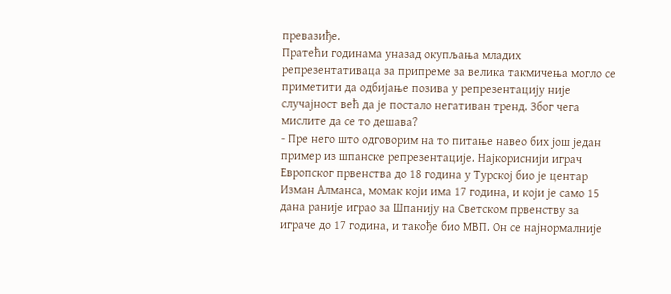превазиђе.
Пратећи годинама уназад окупљања младих репрезентативаца за припреме за велика такмичења могло се приметити да одбијање позива у репрезентацију није случајност већ да је постало негативан тренд. Због чега мислите да се то дешава?
- Пре него што одговорим на то питање навео бих још један пример из шпанске репрезентације. Најкориснији играч Европског првенства до 18 година у Турској био је центар Изман Алманса, момак који има 17 година, и који је само 15 дана раније играо за Шпанију на Светском првенству за играче до 17 година, и такође био МВП. Он се најнормалније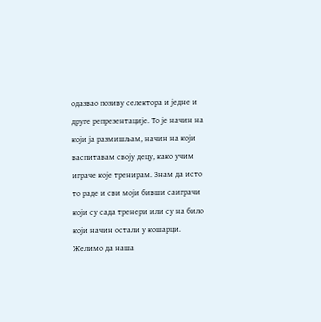одазвао позиву селектора и једне и друге репрезентације. То је начин на који ја размишљам, начин на који васпитавам своју децу, како учим играче које тренирам. Знам да исто то раде и сви моји бивши саиграчи који су сада тренери или су на било који начин остали у кошарци. Желимо да наша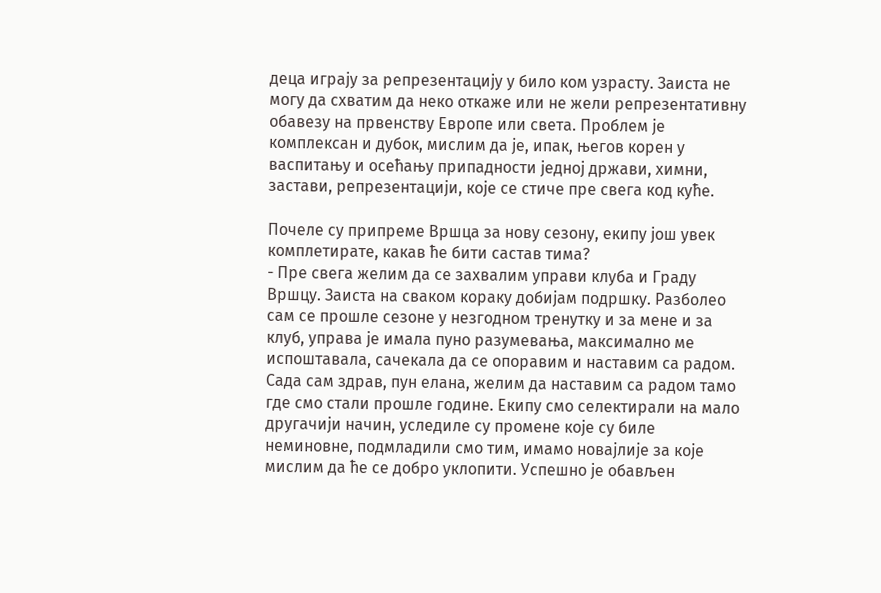деца играју за репрезентацију у било ком узрасту. Заиста не могу да схватим да неко откаже или не жели репрезентативну обавезу на првенству Европе или света. Проблем је комплексан и дубок, мислим да је, ипак, његов корен у васпитању и осећању припадности једној држави, химни, застави, репрезентацији, које се стиче пре свега код куће.

Почеле су припреме Вршца за нову сезону, екипу још увек комплетирате, какав ће бити састав тима?
- Пре свега желим да се захвалим управи клуба и Граду Вршцу. Заиста на сваком кораку добијам подршку. Разболео сам се прошле сезоне у незгодном тренутку и за мене и за клуб, управа је имала пуно разумевања, максимално ме испоштавала, сачекала да се опоравим и наставим са радом. Сада сам здрав, пун елана, желим да наставим са радом тамо где смо стали прошле године. Екипу смо селектирали на мало другачији начин, уследиле су промене које су биле неминовне, подмладили смо тим, имамо новајлије за које мислим да ће се добро уклопити. Успешно је обављен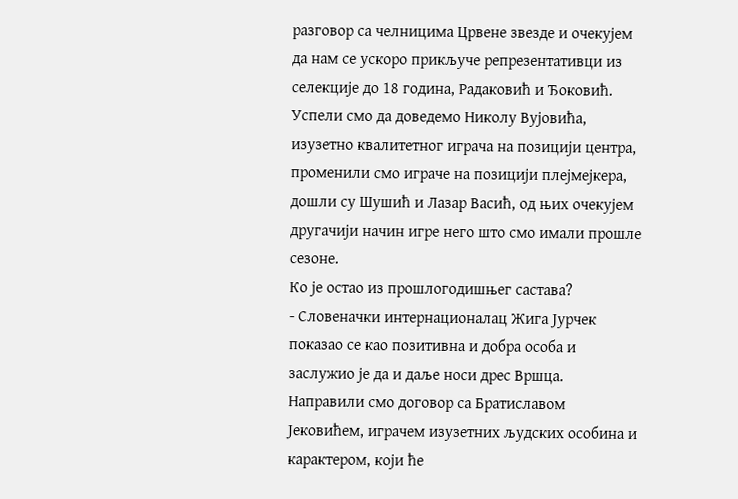разговор са челницима Црвене звезде и очекујем да нам се ускоро прикључе репрезентативци из селекције до 18 година, Радаковић и Ђоковић. Успели смо да доведемо Николу Вујовића, изузетно квалитетног играча на позицији центра, променили смо играче на позицији плејмејкера, дошли су Шушић и Лазар Васић, од њих очекујем другачији начин игре него што смо имали прошле сезоне.
Ко је остао из прошлогодишњег састава?
- Словеначки интернационалац Жига Јурчек показао се као позитивна и добра особа и заслужио је да и даље носи дрес Вршца. Направили смо договор са Братиславом Јековићем, играчем изузетних људских особина и карактером, који ће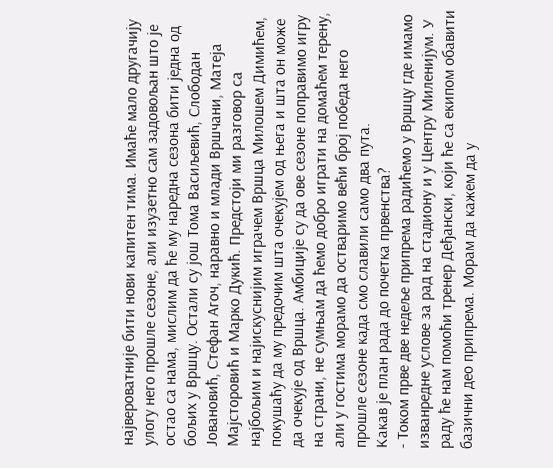највероватније бити нови капитен тима. Имаће мало другачију улогу него прошле сезоне, али изузетно сам задовољан што је остао са нама, мислим да ће му наредна сезона бити једна од бољих у Вршцу. Остали су још Тома Васиљевић, Слободан Јовановић, Стефан Агоч, наравно и млади Вршчани, Матеја Мајсторовић и Марко Дукић. Предстоји ми разговор са најбољим и најискуснијим играчем Вршца Милошем Димићем, покушаћу да му предочим шта очекујем од њега и шта он може да очекује од Вршца. Амбиције су да ове сезоне поправимо игру на страни, не сумњам да ћемо добро играти на домаћем терену, али у гостима морамо да остваримо већи број победа него прошле сезоне када смо славили само два пута.
Какав је план рада до почетка првенства?
- Током прве две недеље припрема радићемо у Вршцу где имамо изванредне услове за рад на стадиону и у Центру Миленијум. У раду ће нам помоћи тренер Деђански, који ће са екипом обавити базични део припрема. Морам да кажем да у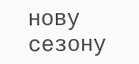нову сезону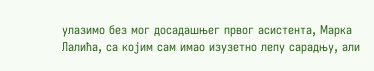улазимо без мог досадашњег првог асистента, Марка Лалића, са којим сам имао изузетно лепу сарадњу, али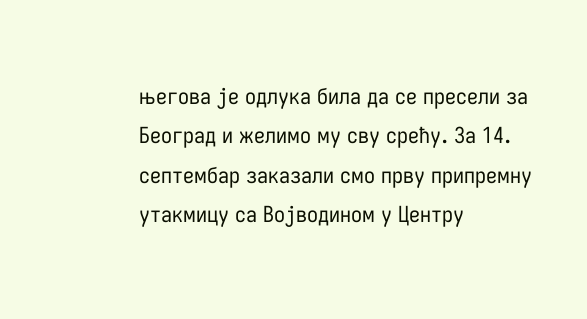његова је одлука била да се пресели за Београд и желимо му сву срећу. За 14. септембар заказали смо прву припремну утакмицу са Војводином у Центру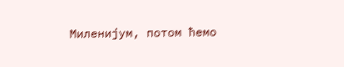Миленијум, потом ћемо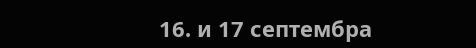16. и 17 септембра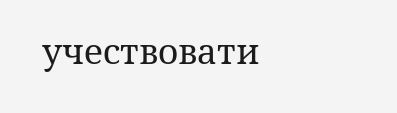учествовати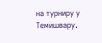на турниру у Темишвару.